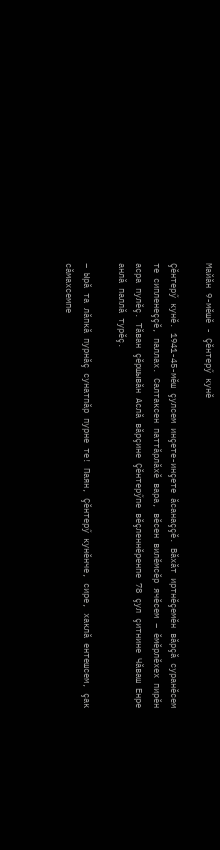Майăн 9-мĕшĕ - Çĕнтерӳ кунĕ

Çĕнтерӳ кунĕ. 1941-45-мĕш çулсем инçете-инçете ăсанаççĕ. Вăхăт иртнĕçемĕн вăрçă суранĕсем те сипленеççĕ, паллах. Салтаксен паттăрлăхĕ вара, вĕсен вилĕмсĕр ячĕсем – ĕмĕрлĕхех пирĕн асра пулĕç. Тăван çĕршывăн Аслă вăрçине Çĕнтерӳпе вĕçленнĕренпе 78 çул çитнине Чăваш Енре анлă паллă турĕç.

– Ырă та лăпкă пурнăç сунатпăр пурне те! Паян, Çĕнтерӳ кунĕнче, сире, хаклă ентешсем, çак сăмахсемпе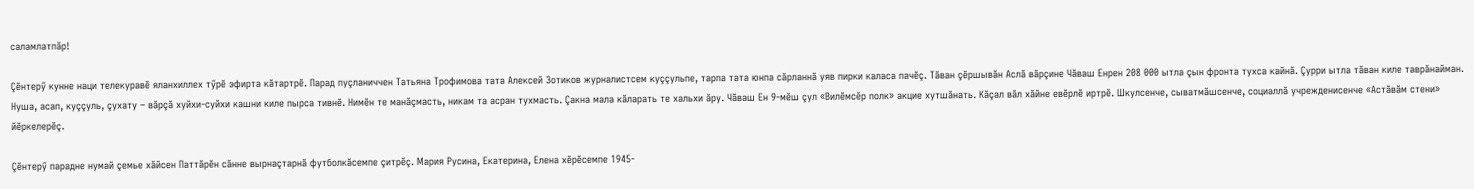саламлатпăр!

Çĕнтерӳ кунне наци телекуравĕ яланхиллех тӳрĕ эфирта кăтартрĕ. Парад пуçланиччен Татьяна Трофимова тата Алексей Зотиков журналистсем куççульпе, тарпа тата юнпа сăрланнă уяв пирки каласа пачĕç. Тăван çĕршывăн Аслă вăрçине Чăваш Енрен 208 000 ытла çын фронта тухса кайнă. Çурри ытла тăван киле таврăнайман. Нуша, асап, куççуль, çухату – вăрçă хуйхи-суйхи кашни киле пырса тивнĕ. Нимĕн те манăçмасть, никам та асран тухмасть. Çакна мала кăларать те хальхи ăру. Чăваш Ен 9-мĕш çул «Вилĕмсĕр полк» акцие хутшăнать. Кăçал вăл хăйне евĕрлĕ иртрĕ. Шкулсенче, сыватмăшсенче, социаллă учрежденисенче «Астăвăм стени» йĕркелерĕç.

Çĕнтерӳ парадне нумай çемье хăйсен Паттăрĕн сăнне вырнаçтарнă футболкăсемпе çитрĕç. Мария Русина, Екатерина, Елена хĕрĕсемпе 1945-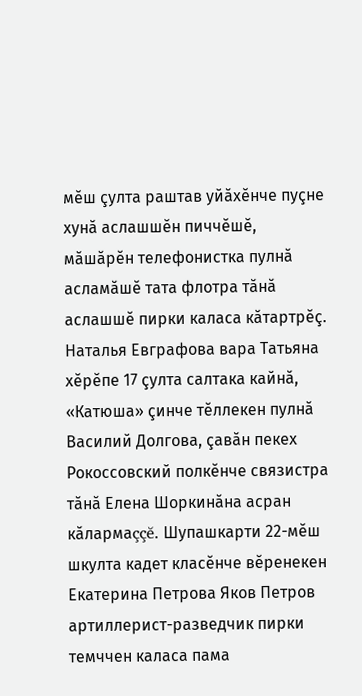мĕш çулта раштав уйăхĕнче пуçне хунă аслашшĕн пиччĕшĕ, мăшăрĕн телефонистка пулнă асламăшĕ тата флотра тăнă аслашшĕ пирки каласа кăтартрĕç. Наталья Евграфова вара Татьяна хĕрĕпе 17 çулта салтака кайнă, «Катюша» çинче тĕллекен пулнă Василий Долгова, çавăн пекех Рокоссовский полкĕнче связистра тăнă Елена Шоркинăна асран кăлармаççĕ. Шупашкарти 22-мĕш шкулта кадет класĕнче вĕренекен Екатерина Петрова Яков Петров артиллерист-разведчик пирки темччен каласа пама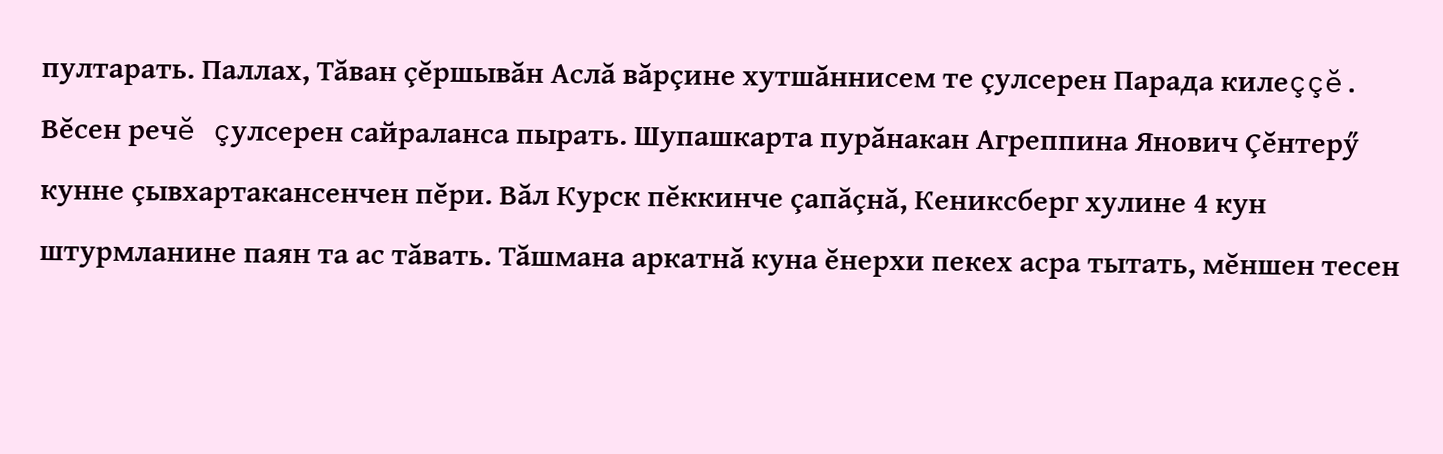пултарать. Паллах, Тăван çĕршывăн Аслă вăрçине хутшăннисем те çулсерен Парада килеççĕ. Вĕсен речĕ çулсерен сайраланса пырать. Шупашкарта пурăнакан Агреппина Янович Çĕнтерӳ кунне çывхартакансенчен пĕри. Вăл Курск пĕккинче çапăçнă, Кениксберг хулине 4 кун штурмланине паян та ас тăвать. Тăшмана аркатнă куна ĕнерхи пекех асра тытать, мĕншен тесен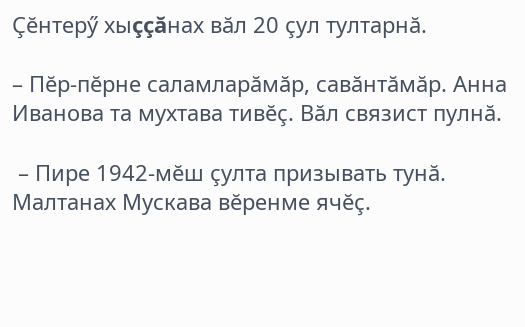Çĕнтерӳ хыççăнах вăл 20 çул тултарнă.

– Пĕр-пĕрне саламларăмăр, савăнтăмăр. Анна Иванова та мухтава тивĕç. Вăл связист пулнă.

 – Пире 1942-мĕш çулта призывать тунă. Малтанах Мускава вĕренме ячĕç.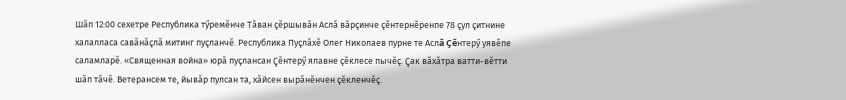Шăп 12:00 сехетре Республика тӳремĕнче Тăван çĕршывăн Аслă вăрçинче çĕнтернĕренпе 78 çул çитнине халалласа савăнăçлă митинг пуçланчĕ. Республика Пуçлăхĕ Олег Николаев пурне те Аслă Çĕнтерӳ уявĕпе саламларĕ. «Священная война» юрă пуçлансан Çĕнтерӳ ялавне çĕклесе пычĕç. Çак вăхăтра ватти-вĕтти шăп тăчĕ. Ветерансем те, йывăр пулсан та, хăйсен вырăнĕнчен çĕкленчĕç.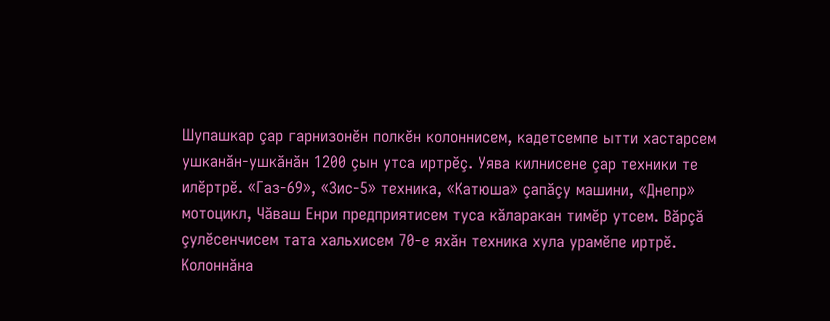Шупашкар çар гарнизонĕн полкĕн колоннисем, кадетсемпе ытти хастарсем ушканăн-ушкăнăн 1200 çын утса иртрĕç. Уява килнисене çар техники те илĕртрĕ. «Газ-69», «Зис-5» техника, «Катюша» çапăçу машини, «Днепр» мотоцикл, Чăваш Енри предприятисем туса кăларакан тимĕр утсем. Вăрçă çулĕсенчисем тата хальхисем 70-е яхăн техника хула урамĕпе иртрĕ. Колоннăна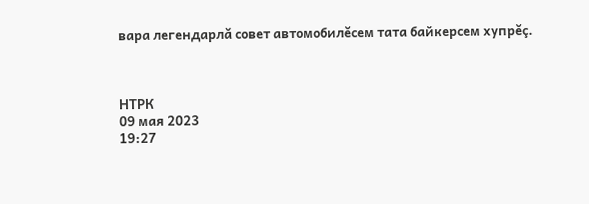вара легендарлă совет автомобилĕсем тата байкерсем хупрĕç.



НТРК
09 мая 2023
19:27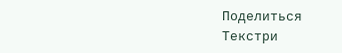Поделиться
Текстри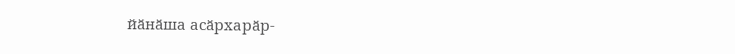йӑнӑша асӑрхарӑр-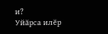и?
Уйӑрса илӗр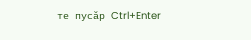те пусӑр Ctrl+Enter